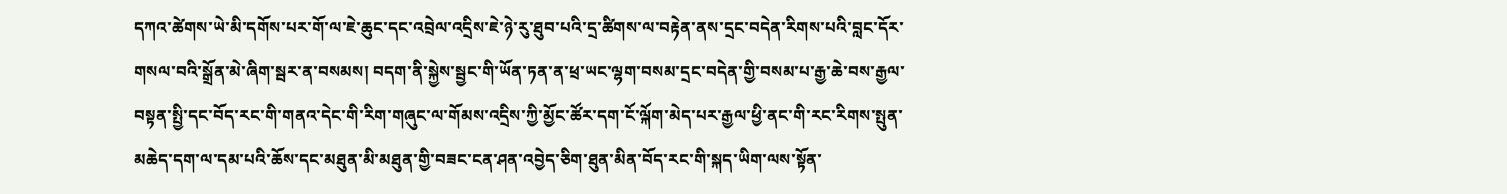དཀའ་ཚེགས་ཡེ་མི་དགོས་པར་གོ་ལ་ཇེ་ཆུང་དང་འབྲེལ་འདྲིས་ཇེ་ཉེ་རུ་ཐུབ་པའི་དྲ་ཚིགས་ལ་བརྟེན་ནས་དྲང་བདེན་རིགས་པའི་བླང་དོར་གསལ་བའི་སྒྲོན་མེ་ཞིག་སྦར་ན་བསམས། བདག་ནི་སྐྱེས་སྦྱང་གི་ཡོན་ཏན་ན་ཕྲ་ཡང་ལྷག་བསམ་དྲང་བདེན་གྱི་བསམ་པ་རྒྱ་ཆེ་བས་རྒྱལ་བསྟན་སྤྱི་དང་བོད་རང་གི་གནའ་དེང་གི་རིག་གཞུང་ལ་གོམས་འདྲིས་ཀྱི་མྱོང་ཚོར་དག་ངོ་ལྐོག་མེད་པར་རྒྱལ་ཕྱི་ནང་གི་རང་རིགས་སྤུན་མཆེད་དག་ལ་དམ་པའི་ཆོས་དང་མཐུན་མི་མཐུན་གྱི་བཟང་ངན་ཤན་འབྱེད་ཅིག་ཐུན་མིན་བོད་རང་གི་སྐད་ཡིག་ལས་སྟོན་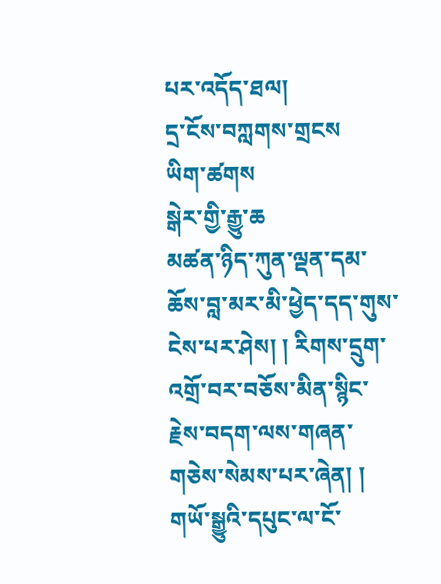པར་འདོད་ཐལ།
དྲ་ངོས་བཀླགས་གྲངས
ཡིག་ཚགས
སྒེར་གྱི་རྒྱུ་ཆ
མཚན་ཉིད་ཀུན་ལྡན་དམ་ཆོས་བླ་མར་མི་ཕྱེད་དད་གུས་ངེས་པར་ཤེས། ། རིགས་དྲུག་འགྲོ་བར་བཅོས་མིན་སྙིང་རྗེས་བདག་ལས་གཞན་གཅེས་སེམས་པར་ཞེན། ། གཡོ་སྒྱུའི་དཔུང་ལ་ངོ་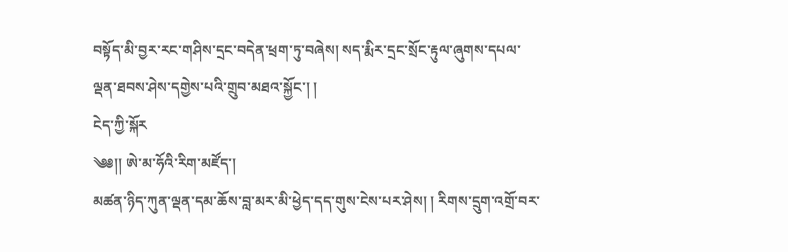བསྟོད་མི་བྱར་རང་གཤིས་དྲང་བདེན་ཕྲག་ཏུ་བཞེས། སད་རྨིར་དྲང་སྲོང་རྟུལ་ཞུགས་དཔལ་ལྡན་ཐབས་ཤེས་དགྱེས་པའི་གྲུབ་མཐའ་སྐྱོང་། །
ངེད་ཀྱི་སྐོར
༄༅།། ཨེ་མ་ཧོའི་རིག་མཛོད་།
མཚན་ཉིད་ཀུན་ལྡན་དམ་ཆོས་བླ་མར་མི་ཕྱེད་དད་གུས་ངེས་པར་ཤེས། ། རིགས་དྲུག་འགྲོ་བར་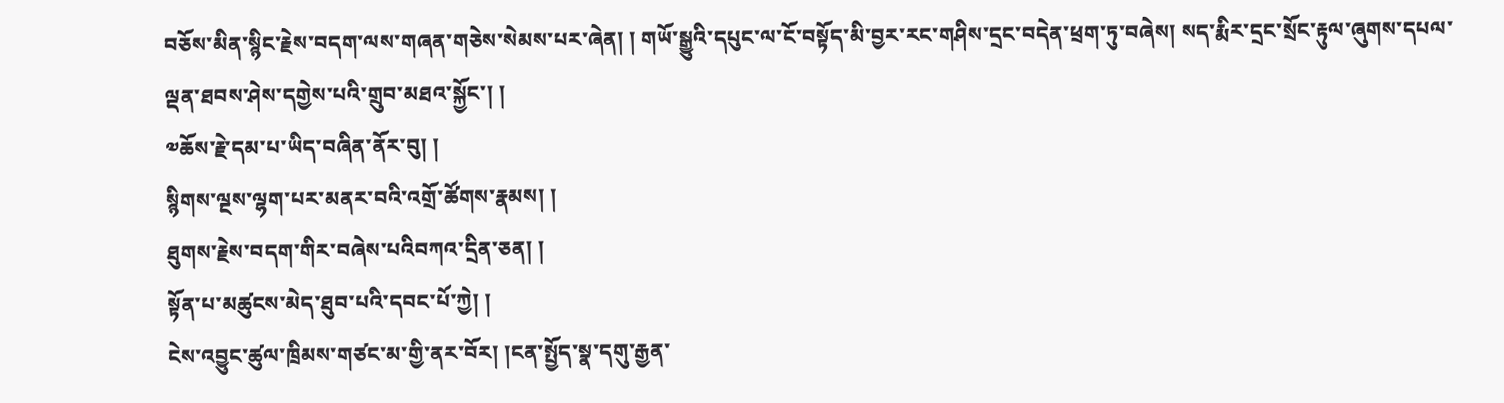བཅོས་མིན་སྙིང་རྗེས་བདག་ལས་གཞན་གཅེས་སེམས་པར་ཞེན། ། གཡོ་སྒྱུའི་དཔུང་ལ་ངོ་བསྟོད་མི་བྱར་རང་གཤིས་དྲང་བདེན་ཕྲག་ཏུ་བཞེས། སད་རྨིར་དྲང་སྲོང་རྟུལ་ཞུགས་དཔལ་ལྡན་ཐབས་ཤེས་དགྱེས་པའི་གྲུབ་མཐའ་སྐྱོང་། །
༧ཆོས་རྗེ་དམ་པ་ཡིད་བཞིན་ནོར་བུ། །
སྙིགས་ལྔས་ལྷག་པར་མནར་བའི་འགྲོ་ཚོགས་རྣམས། །
ཐུགས་རྗེས་བདག་གིར་བཞེས་པའིབཀའ་དྲིན་ཅན། །
སྟོན་པ་མཚུངས་མེད་ཐུབ་པའི་དབང་པོ་ཀྱེ། །
ངེས་འབྱུང་ཚུལ་ཁྲིམས་གཙང་མ་གྱི་ནར་བོར། །ངན་སྤྱོད་སྣ་དགུ་རྒྱན་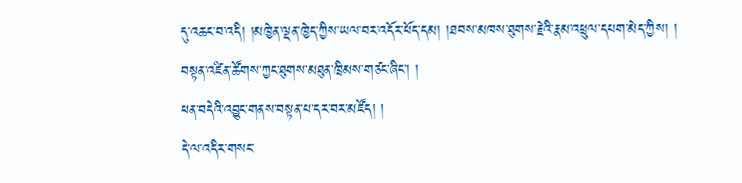དུ་འཆང་བ་འདི། །མཁྱེན་ལྡན་ཁྱེད་ཀྱིས་ཡལ་བར་འདོར་ཕོད་དམ། །ཐབས་མཁས་ཐུགས་རྗེའི་རྣམ་འཕྲུལ་དཔག་མེད་ཀྱིས། །
བསྟན་འཛིན་ཚོགས་ཀྱང་ཐུགས་མཐུན་ཁྲིམས་གཙང་ཞིང་། །
ཕན་བདེའི་འབྱུང་གནས་བསྟན་པ་དར་བར་མཛོད། །
དེ་ལ་འདིར་གསང་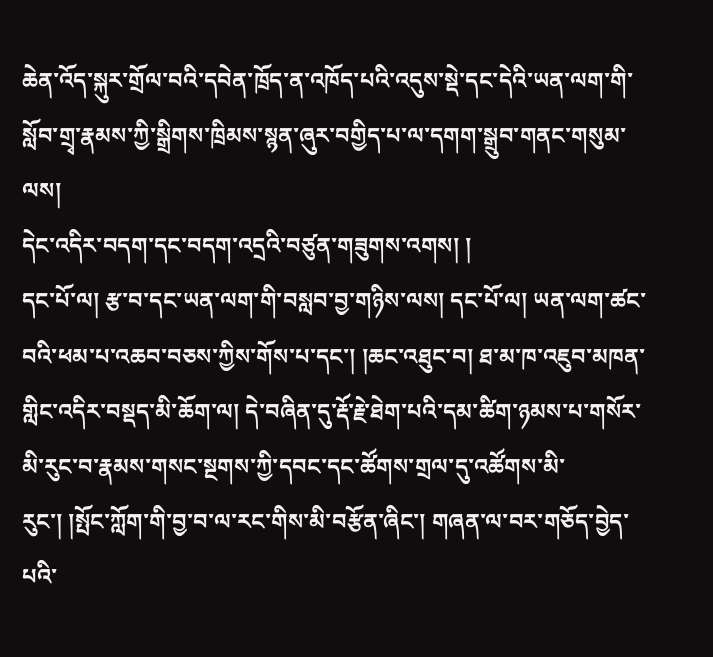ཆེན་འོད་སྐུར་གྲོལ་བའི་དབེན་ཁྲོད་ན་འཁོད་པའི་འདུས་སྡེ་དང་དེའི་ཡན་ལག་གི་སློབ་གྲྭ་རྣམས་ཀྱི་སྒྲིགས་ཁྲིམས་སྙན་ཞུར་བགྱིད་པ་ལ་དགག་སྒྲུབ་གནང་གསུམ་ལས།
དེང་འདིར་བདག་དང་བདག་འདྲའི་བཙུན་གཟུགས་འགས། །
དང་པོ་ལ། རྩ་བ་དང་ཡན་ལག་གི་བསླབ་བྱ་གཉིས་ལས། དང་པོ་ལ། ཡན་ལག་ཚང་བའི་ཕམ་པ་འཆབ་བཅས་ཀྱིས་གོས་པ་དང་། །ཆང་འཐུང་བ། ཐ་མ་ཁ་འཇུབ་མཁན་གླིང་འདིར་བསྡད་མི་ཆོག་ལ། དེ་བཞིན་དུ་རྡོ་རྗེ་ཐེག་པའི་དམ་ཚིག་ཉམས་པ་གསོར་མི་རུང་བ་རྣམས་གསང་སྔགས་ཀྱི་དབང་དང་ཚོགས་གྲལ་དུ་འཚོགས་མི་རུང་། །སྤོང་ཀློག་གི་བྱ་བ་ལ་རང་གིས་མི་བརྩོན་ཞིང་། གཞན་ལ་བར་གཅོད་བྱེད་པའི་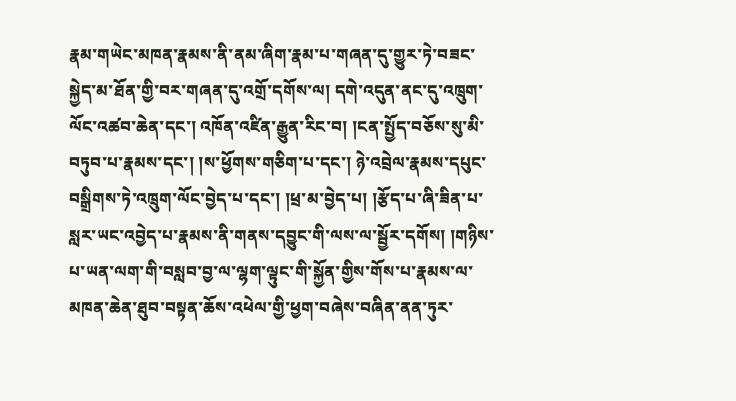རྣམ་གཡེང་མཁན་རྣམས་ནི་ནམ་ཞིག་རྣམ་པ་གཞན་དུ་གྱུར་ཏེ་བཟང་སྐྱེད་མ་ཐོན་གྱི་བར་གཞན་དུ་འགྲོ་དགོས་ལ། དགེ་འདུན་ནང་དུ་འཁྲུག་ལོང་འཚབ་ཆེན་དང་། འཁོན་འཛིན་རྒྱུན་རིང་བ། །ངན་སྤྱོད་བཅོས་སུ་མི་བཏུབ་པ་རྣམས་དང་། །ས་ཕྱོགས་གཅིག་པ་དང་། ཉེ་འབྲེལ་རྣམས་དཔུང་བསྒྲིགས་ཏེ་འཁྲུག་ལོང་བྱེད་པ་དང་། །ཕྲ་མ་བྱེད་པ། །རྩོད་པ་ཞི་ཟིན་པ་སླར་ཡང་འབྱེད་པ་རྣམས་ནི་གནས་དབྱུང་གི་ལས་ལ་སྦྱོར་དགོས། །གཉིས་པ་ཡན་ལག་གི་བསླབ་བྱ་ལ་ལྷག་ལྟུང་གི་སྐྱོན་གྱིས་གོས་པ་རྣམས་ལ་མཁན་ཆེན་ཐུབ་བསྟན་ཆོས་འཕེལ་གྱི་ཕྱག་བཞེས་བཞིན་ནན་ཏུར་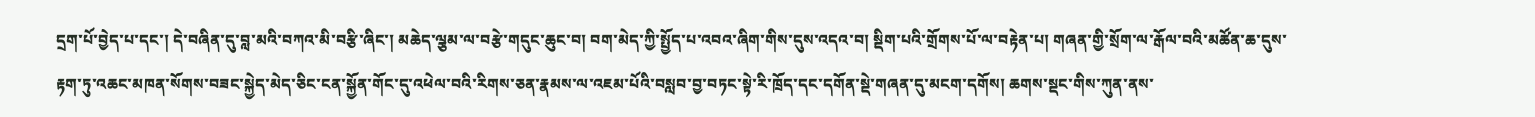དྲག་པོ་བྱེད་པ་དང་། དེ་བཞིན་དུ་བླ་མའི་བཀའ་མི་བརྩི་ཞིང་། མཆེད་ལྕམ་ལ་བརྩེ་གདུང་ཆུང་བ། བག་མེད་ཀྱི་སྤྱོད་པ་འབའ་ཞིག་གིས་དུས་འདའ་བ། སྡིག་པའི་གྲོགས་པོ་ལ་བརྟེན་པ། གཞན་གྱི་སྲོག་ལ་རྒོལ་བའི་མཚོན་ཆ་དུས་རྟག་ཏུ་འཆང་མཁན་སོགས་བཟང་སྐྱེད་མེད་ཅིང་ངན་སྐྱོན་གོང་དུ་འཕེལ་བའི་རིགས་ཅན་རྣམས་ལ་འཇམ་པོའི་བསླབ་བྱ་བཏང་སྟེ་རི་ཁྲོད་དང་དགོན་སྡེ་གཞན་དུ་མངག་དགོས། ཆགས་སྡང་གིས་ཀུན་ནས་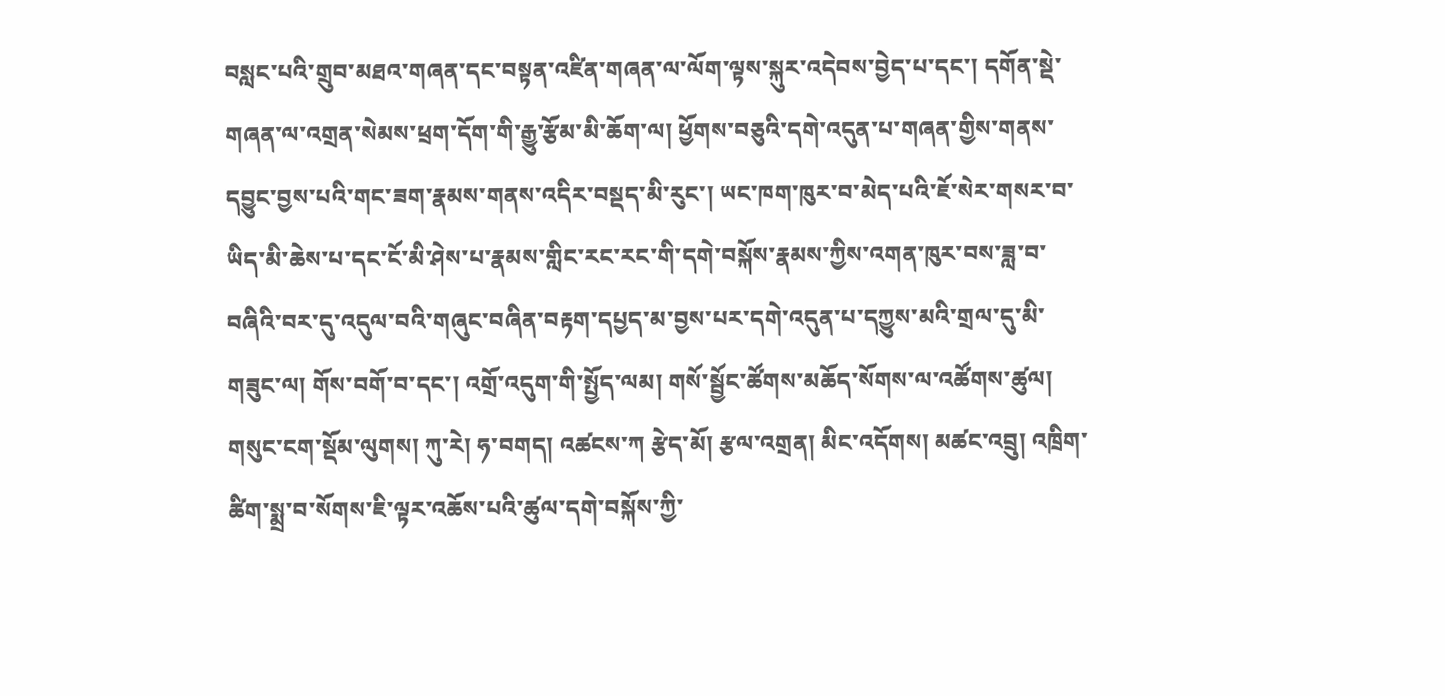བསླང་པའི་གྲུབ་མཐའ་གཞན་དང་བསྟན་འཛིན་གཞན་ལ་ལོག་ལྟས་སྐུར་འདེབས་བྱེད་པ་དང་། དགོན་སྡེ་གཞན་ལ་འགྲན་སེམས་ཕྲག་དོག་གི་རྒྱུ་རྩོམ་མི་ཆོག་ལ། ཕྱོགས་བཅུའི་དགེ་འདུན་པ་གཞན་གྱིས་གནས་དབྱུང་བྱས་པའི་གང་ཟག་རྣམས་གནས་འདིར་བསྡད་མི་རུང་། ཡང་ཁག་ཁུར་བ་མེད་པའི་ཇོ་སེར་གསར་བ་ཡིད་མི་ཆེས་པ་དང་ངོ་མི་ཤེས་པ་རྣམས་གླིང་རང་རང་གི་དགེ་བསྐོས་རྣམས་ཀྱིས་འགན་ཁུར་བས་ཟླ་བ་བཞིའི་བར་དུ་འདུལ་བའི་གཞུང་བཞིན་བརྟག་དཔྱད་མ་བྱས་པར་དགེ་འདུན་པ་དཀྱུས་མའི་གྲལ་དུ་མི་གཟུང་ལ། གོས་བགོ་བ་དང་། འགྲོ་འདུག་གི་སྤྱོད་ལམ། གསོ་སྦྱོང་ཚོགས་མཆོད་སོགས་ལ་འཚོགས་ཚུལ། གསུང་ངག་སྡོམ་ལུགས། ཀུ་རེ། ཧ་བགད། འཚངས་ཀ རྩེད་མོ། རྩལ་འགྲན། མིང་འདོགས། མཚང་འབྲུ། འཁྲིག་ཚིག་སྨྲ་བ་སོགས་ཇི་ལྟར་འཆོས་པའི་ཚུལ་དགེ་བསྐོས་ཀྱི་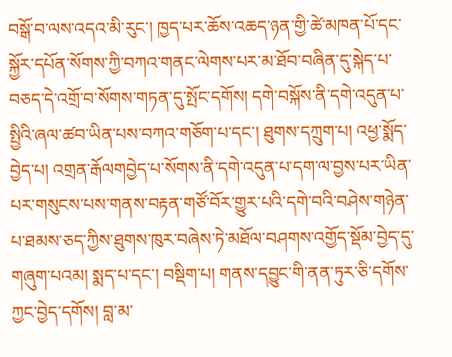བསྒོ་བ་ལས་འདའ་མི་རུང་། ཁྱད་པར་ཆོས་འཆད་ཉན་གྱི་ཚེ་མཁན་པོ་དང་སྐྱོར་དཔོན་སོགས་ཀྱི་བཀའ་གནང་ལེགས་པར་མ་ཐོབ་བཞིན་དུ་སྐེད་པ་བཅད་དེ་འགྲོ་བ་སོགས་གཏན་དུ་སྤོང་དགོས། དགེ་བསྐོས་ནི་དགེ་འདུན་པ་སྤྱིའི་ཞལ་ཚབ་ཡིན་པས་བཀའ་གཅོག་པ་དང་། ཐུགས་དཀྲུག་པ། འཕྱ་སྨོད་བྱེད་པ། འགྲན་རྒོལགབྱེད་པ་སོགས་ནི་དགེ་འདུན་པ་དག་ལ་བྱས་པར་ཡིན་པར་གསུངས་པས་གནས་བརྟན་གཙོ་བོར་གྱུར་པའི་དགེ་བའི་བཤེས་གཉེན་པ་ཐམས་ཅད་ཀྱིས་ཐུགས་ཁུར་བཞེས་ཏེ་མཐོལ་བཤགས་འགྱོད་སྡོམ་བྱེད་དུ་གཞུག་པའམ། སྨད་པ་དང་། བསྡིག་པ། གནས་དབྱུང་གི་ནན་ཏུར་ཅི་དགོས་ཀྱང་བྱེད་དགོས། བླ་མ་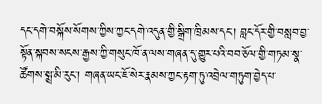དང་དགེ་བསྐོས་སོགས་ཀྱིས་ཀྱང་དགེ་འདུན་གྱི་སྒྲིག་ཁྲིམས་དང་། བླང་དོར་གྱི་བསླབ་བྱ་སྟོན་སྐབས་སངས་རྒྱས་ཀྱི་གསུང་ཁོ་ན་ལས་གཞན་དུ་གྱུར་པའི་བབ་ཅོལ་གྱི་གཏམ་སྣ་ཚོགས་སྨྲ་མི་རུང་། གཞན་ཡང་ཇོ་སེར་རྣམས་ཀྱང་རྟག་ཏུ་འབྲེལ་གཏུག་བྱེད་པ་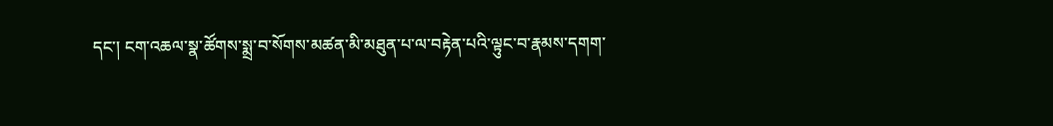དང་། ངག་འཆལ་སྣ་ཚོགས་སྨྲ་བ་སོགས་མཚན་མི་མཐུན་པ་ལ་བརྟེན་པའི་ལྟུང་བ་རྣམས་དགག་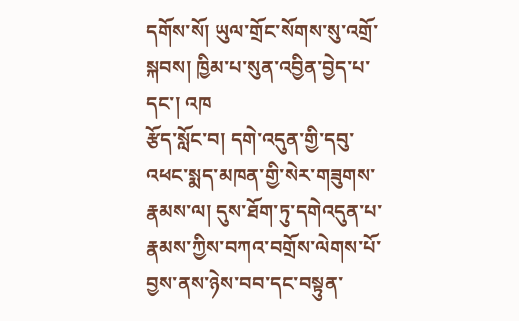དགོས་སོ། ཡུལ་གྲོང་སོགས་སུ་འགྲོ་སྐབས། ཁྱིམ་པ་སུན་འབྱིན་བྱེད་པ་དང་། འཁ
རྩོད་སློང་བ། དགེ་འདུན་གྱི་དབུ་འཕང་སྨད་མཁན་གྱི་སེར་གཟུགས་རྣམས་ལ། དུས་ཐོག་ཏུ་དགེའདུན་པ་རྣམས་ཀྱིས་བཀའ་བགྲོས་ལེགས་པོ་བྱས་ནས་ཉེས་བབ་དང་བསྟུན་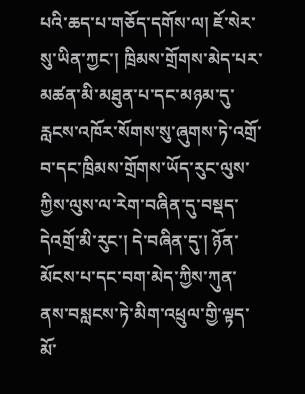པའི་ཆད་པ་གཅོད་དགོས་ལ། ཇོ་སེར་སུ་ཡིན་ཀྱང་། ཁྲིམས་གྲོགས་མེད་པར་མཚན་མི་མཐུན་པ་དང་མཉམ་དུ་རླངས་འཁོར་སོགས་སུ་ཞུགས་ཏེ་འགྲོ་བ་དང་ཁྲིམས་གྲོགས་ཡོད་རུང་ལུས་ཀྱིས་ལུས་ལ་རེག་བཞིན་དུ་བསྡད་དེའགྲོ་མི་རུང་། དེ་བཞིན་དུ་། ཉོན་མོངས་པ་དང་བག་མེད་ཀྱིས་ཀུན་ནས་བསླངས་ཏེ་མིག་འཕྲུལ་གྱི་ལྟད་མོ་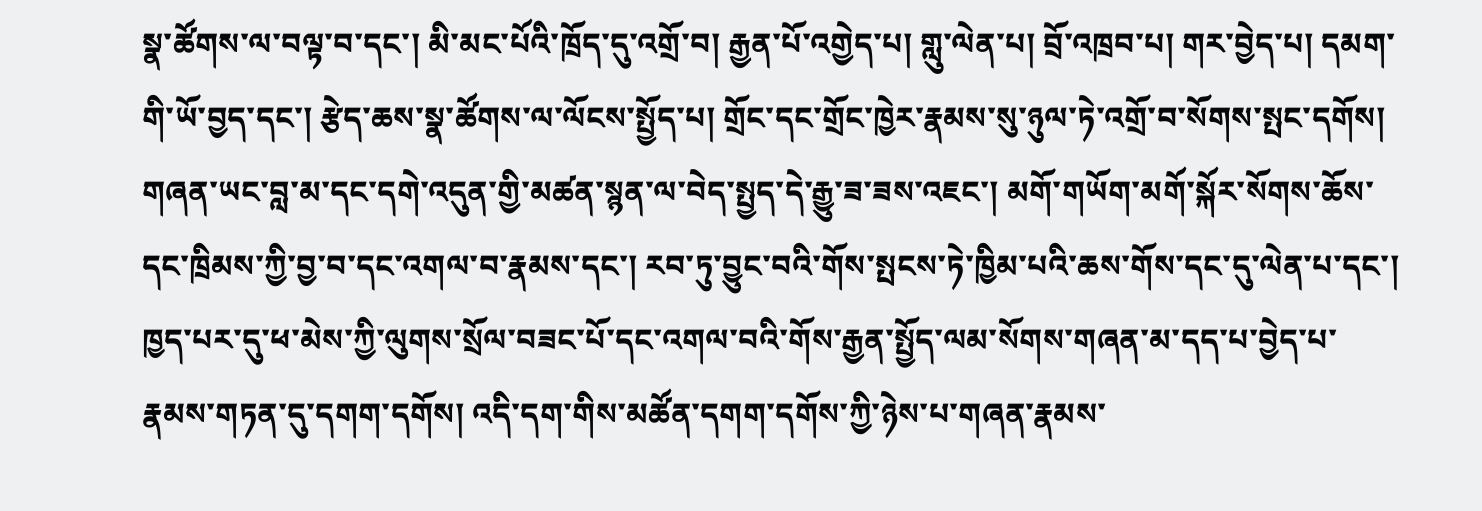སྣ་ཚོགས་ལ་བལྟ་བ་དང་། མི་མང་པོའི་ཁྲོད་དུ་འགྲོ་བ། རྒྱན་པོ་འགྱེད་པ། གླུ་ལེན་པ། བྲོ་འཁྲབ་པ། གར་བྱེད་པ། དམག་གི་ཡོ་བྱད་དང་། རྩེད་ཆས་སྣ་ཚོགས་ལ་ལོངས་སྤྱོད་པ། གྲོང་དང་གྲོང་ཁྱེར་རྣམས་སུ་ཉུལ་ཏེ་འགྲོ་བ་སོགས་སྤང་དགོས། གཞན་ཡང་བླ་མ་དང་དགེ་འདུན་གྱི་མཚན་སྙན་ལ་བེད་སྤྱད་དེ་རྒྱུ་ཟ་ཟས་འཇང་། མགོ་གཡོག་མགོ་སྐོར་སོགས་ཆོས་དང་ཁྲིམས་ཀྱི་བྱ་བ་དང་འགལ་བ་རྣམས་དང་། རབ་ཏུ་བྱུང་བའི་གོས་སྤངས་ཏེ་ཁྱིམ་པའི་ཆས་གོས་དང་དུ་ལེན་པ་དང་། ཁྱད་པར་དུ་ཕ་མེས་ཀྱི་ལུགས་སྲོལ་བཟང་པོ་དང་འགལ་བའི་གོས་རྒྱན་སྤྱོད་ལམ་སོགས་གཞན་མ་དད་པ་བྱེད་པ་རྣམས་གཏན་དུ་དགག་དགོས། འདི་དག་གིས་མཚོན་དགག་དགོས་ཀྱི་ཉེས་པ་གཞན་རྣམས་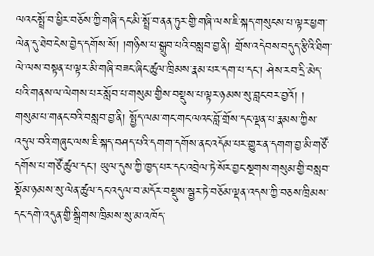ལའང་སྤྲོ་བ་ཕྱིར་བཅོས་ཀྱི་གཞི་དང་མི་སྤྲོ་བ་ནན་ཏུར་གྱི་གཞི་ལས་ཇི་སྐད་གསུངས་པ་ལྟར་ཕྱག་ལེན་དུ་ཐེབ་ངེས་བྱེད་དགོས་སོ། །གཉིས་པ་སྒྲུབ་པའི་བསླབ་བྱ་ནི། གྲོས་འདེབས་བདུད་རྩིའི་ཐིག་ལེ་ལས་བསྟན་པ་ལྟར་མི་གཞི་བཟང་ཞིང་ཚུལ་ཁྲིམས་རྣམ་པར་དག་པ་དང་། ཤེས་རབ་དྲི་མེད་པའི་གནས་ལ་ལེགས་པར་སློབ་པ་གསུམ་གྱིས་བསྡུས་པ་ལྟར་ཉམས་སུ་བླང་བར་བྱའོ། ། གསུམ་པ་གནང་བའི་བསླབ་བྱ་ནི། སྤྱོད་ལམ་གང་གང་ལའང་བློ་གྲོས་དང་ལྡན་པ་རྣམས་ཀྱིས་འདུལ་བའི་གཞུང་ལས་ཇི་སྐད་བཤད་པའི་དགག་དགོས་ནང་འདོམ་པར་གྱུར་ན་དགག་བྱ་མི་གཙོ་དགོས་པ་གཙོ་ཚུལ་དང་། ཡུལ་དུས་ཀྱི་ཁྱད་པར་དང་འབྲེལ་ཏེ་སོར་བྱང་སྔགས་གསུམ་གྱི་བསླབ་སྡོམ་ཉམས་སུ་ལེན་ཚུལ་དང་འདུལ་བ་མདོར་བསྡུས་སྦྱར་ཏེ་བཅོམ་ལྡན་འདས་ཀྱི་བཅས་ཁྲིམས་དང་དགེ་འདུན་གྱི་སྒྲིགས་ཁྲིམས་སུ་མ་འཁོད་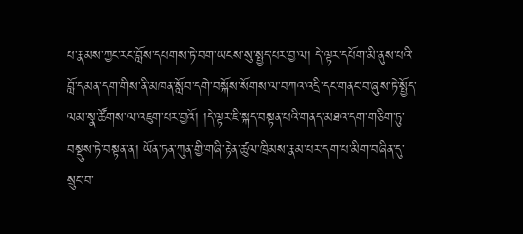པ་རྣམས་ཀྱང་རང་བློས་དཔགས་ཏེ་བག་ཡངས་སུ་སྤྱད་པར་བྱ་ལ། དེ་ལྟར་དཔོག་མི་ནུས་པའི་བློ་དམན་དག་གིས་ནི་མཁན་སློབ་དགེ་བསྐོས་སོགས་ལ་བཀའ་འདྲི་དང་གནང་བ་ཞུས་ཏེ་སྤྱོད་ལམ་སྣ་ཚོགས་ལ་འཇུག་པར་བྱའོ། །དེ་ལྟར་ཇི་སྐད་བསྟན་པའི་གནད་མཐའ་དག་གཅིག་ཏུ་བསྡུས་ཏེ་བསྟན་ན། ཡོན་ཏན་ཀུན་གྱི་གཞི་རྟེན་ཚུལ་ཁྲིམས་རྣམ་པར་དག་པ་མིག་བཞིན་དུ་སྲུང་བ་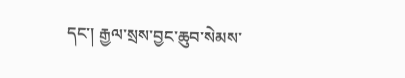དང་། རྒྱལ་སྲས་བྱང་ཆུབ་སེམས་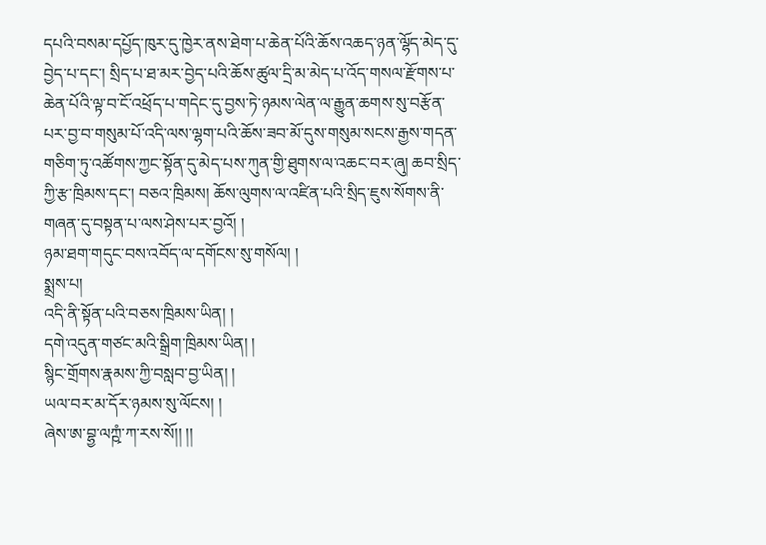དཔའི་བསམ་དཔྱོད་ཁུར་དུ་ཁྱེར་ནས་ཐེག་པ་ཆེན་པོའི་ཆོས་འཆད་ཉན་ལྷོད་མེད་དུ་བྱེད་པ་དང་། སྲིད་པ་ཐ་མར་བྱེད་པའི་ཆོས་ཚུལ་དྲི་མ་མེད་པ་འོད་གསལ་རྫོགས་པ་ཆེན་པོའི་ལྟ་བ་ངོ་འཕྲོད་པ་གདེང་དུ་བྱས་ཏེ་ཉམས་ལེན་ལ་རྒྱུན་ཆགས་སུ་བརྩོན་པར་བྱ་བ་གསུམ་པོ་འདི་ལས་ལྷག་པའི་ཆོས་ཟབ་མོ་དུས་གསུམ་སངས་རྒྱས་གདན་གཅིག་ཏུ་འཚོགས་ཀྱང་སྟོན་དུ་མེད་པས་ཀུན་གྱི་ཐུགས་ལ་འཆང་བར་ཞུ། ཆབ་སྲིད་ཀྱི་རྩ་ཁྲིམས་དང་། བཅའ་ཁྲིམས། ཆོས་ལུགས་ལ་འཛིན་པའི་སྲིད་ཇུས་སོགས་ནི་གཞན་དུ་བསྟན་པ་ལས་ཤེས་པར་བྱའོ། །
ཉམ་ཐག་གདུང་བས་འབོད་ལ་དགོངས་སུ་གསོལ། །
སྨྲས་པ།
འདི་ནི་སྟོན་པའི་བཅས་ཁྲིམས་ཡིན། །
དགེ་འདུན་གཙང་མའི་སྒྲིག་ཁྲིམས་ཡིན། །
སྙིང་གྲོགས་རྣམས་ཀྱི་བསླབ་བྱ་ཡིན། །
ཡལ་བར་མ་དོར་ཉམས་སུ་ལོངས། །
ཞེས་ཨ་བྷྱ་ལཀྵཾ་ཀ་རས་སོ།། །།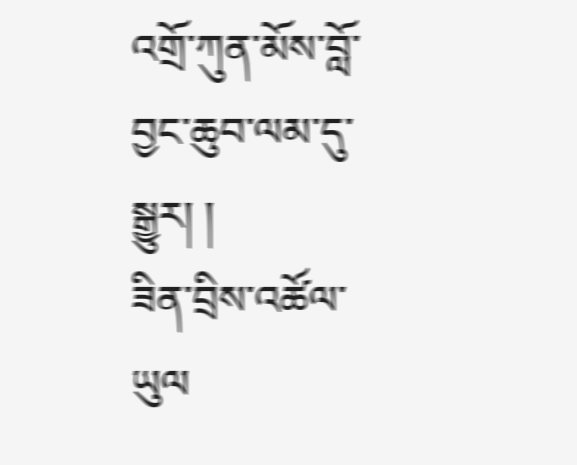འགྲོ་ཀུན་མོས་བློ་བྱང་ཆུབ་ལམ་དུ་སྒྱུར། །
ཟིན་བྲིས་འཚོལ་ཡུལ